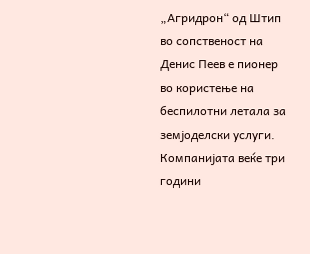„Агридрон“ од Штип во сопственост на Денис Пеев е пионер во користење на беспилотни летала за земјоделски услуги. Компанијата веќе три години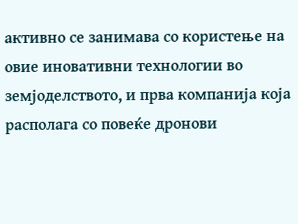активно се занимава со користење на овие иновативни технологии во земјоделството, и првa компанија која располага со повеќе дронови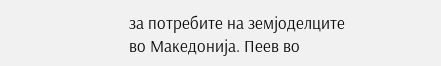за потребите на земјоделците во Македонија. Пеев во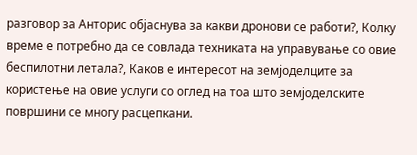разговор за Анторис објаснува за какви дронови се работи?, Колку време е потребно да се совлада техниката на управување со овие беспилотни летала?, Каков е интересот на земјоделците за користење на овие услуги со оглед на тоа што земјоделските површини се многу расцепкани.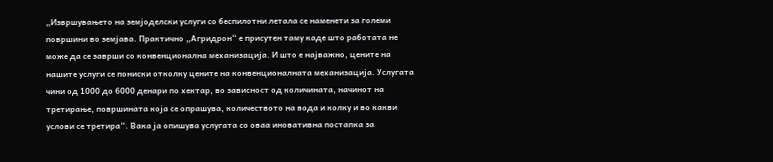„Извршувањето на земјоделски услуги со беспилотни летала се наменети за големи површини во земјава. Практично „Агридрон“ е присутен таму каде што работата не може да се заврши со конвенционална механизација. И што е најважно, цените на нашите услуги се пониски отколку цените на конвенционалната механизација. Услугата чини од 1000 до 6000 денари по хектар, во зависност од количината, начинот на третирање, површината која се опрашува, количеството на вода и колку и во какви услови се третира“. Вака ја опишува услугата со оваа иновативна постапка за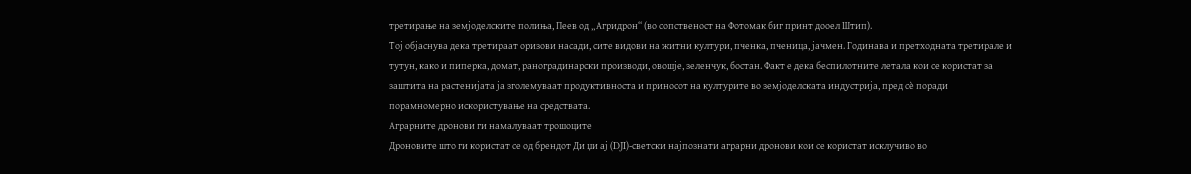третирање на земјоделските полиња, Пеев од „Агридрон“ (во сопственост на Фотомак биг принт дооел Штип).
Тој објаснува дека третираат оризови насади, сите видови на житни култури, пченка, пченица, јачмен. Годинава и претходната третирале и тутун, како и пиперка, домат, раноградинарски производи, овошје, зеленчук, бостан. Факт е дека беспилотните летала кои се користат за заштита на растенијата ја зголемуваат продуктивноста и приносот на културите во земјоделската индустрија, пред сѐ поради порамномерно искористување на средствата.
Аграрните дронови ги намалуваат трошоците
Дроновите што ги користат се од брендот Ди џи ај (DJI)-светски најпознати аграрни дронови кои се користат исклучиво во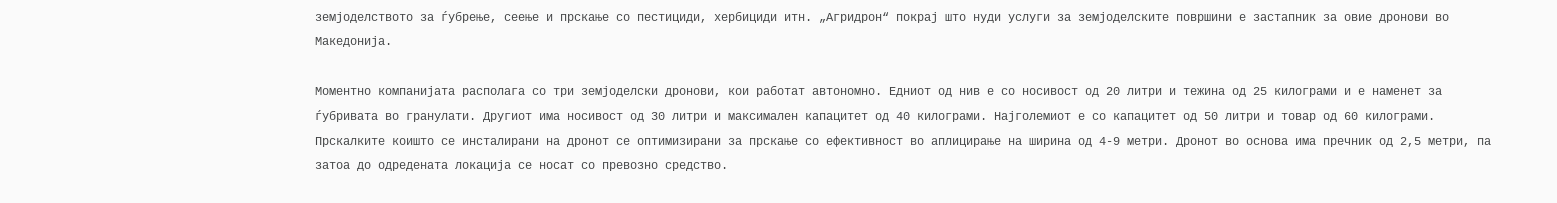земјоделството за ѓубрење, сеење и прскање со пестициди, хербициди итн. „Агридрон“ покрај што нуди услуги за земјоделските површини е застапник за овие дронови во Македонија.

Моментно компанијата располага со три земјоделски дронови, кои работат автономно. Едниот од нив е со носивост од 20 литри и тежина од 25 килограми и е наменет за ѓубривата во гранулати. Другиот има носивост од 30 литри и максимален капацитет од 40 килограми. Најголемиот е со капацитет од 50 литри и товар од 60 килограми. Прскалките коишто се инсталирани на дронот се оптимизирани за прскање со ефективност во аплицирање на ширина од 4-9 метри. Дронот во основа има пречник од 2,5 метри, па затоа до одредената локација се носат со превозно средство.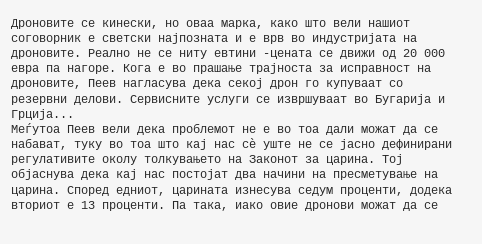Дроновите се кинески, но оваа марка, како што вели нашиот соговорник е светски најпозната и е врв во индустријата на дроновите. Реално не се ниту евтини -цената се движи од 20 000 евра па нагоре. Кога е во прашање трајноста за исправност на дроновите, Пеев нагласува дека секој дрон го купуваат со резервни делови. Сервисните услуги се извршуваат во Бугарија и Грција...
Меѓутоа Пеев вели дека проблемот не е во тоа дали можат да се набават, туку во тоа што кај нас сѐ уште не се јасно дефинирани регулативите околу толкувањето на Законот за царина. Тој објаснува дека кај нас постојат два начини на пресметување на царина. Според едниот, царината изнесува седум проценти, додека вториот е 13 проценти. Па така, иако овие дронови можат да се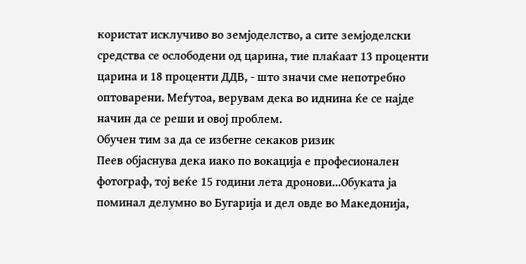користат исклучиво во земјоделство, а сите земјоделски средства се ослободени од царина, тие плаќаат 13 проценти царина и 18 проценти ДДВ, - што значи сме непотребно оптоварени. Меѓутоа, верувам дека во иднина ќе се најде начин да се реши и овој проблем.
Обучен тим за да се избегне секаков ризик
Пеев објаснува дека иако по вокација е професионален фотограф, тој веќе 15 години лета дронови...Обуката ја поминал делумно во Бугарија и дел овде во Македонија,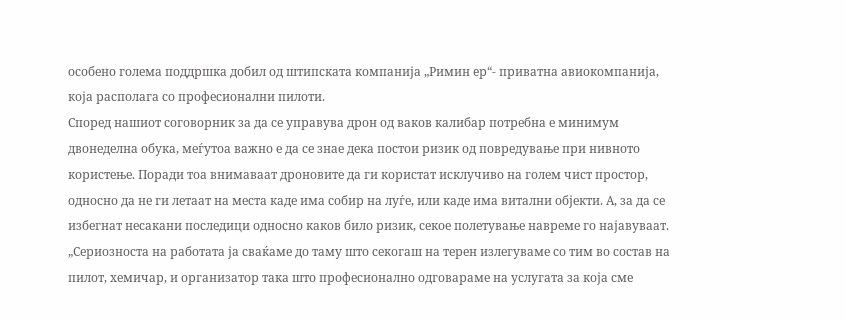особено голема поддршка добил од штипската компанија „Римин eр“- приватна авиокомпанија, која располага со професионални пилоти.
Според нашиот соговорник за да се управува дрон од ваков калибар потребна е минимум двонеделна обука, меѓутоа важно е да се знае дека постои ризик од повредување при нивното користење. Поради тоа внимаваат дроновите да ги користат исклучиво на голем чист простор, односно да не ги летаат на места каде има собир на луѓе, или каде има витални објекти. А, за да се избегнат несакани последици односно каков било ризик, секое полетување навреме го најавуваат.
„Сериозноста на работата ја сваќаме до таму што секогаш на терен излегуваме со тим во состав на пилот, хемичар, и организатор така што професионално одговараме на услугата за која сме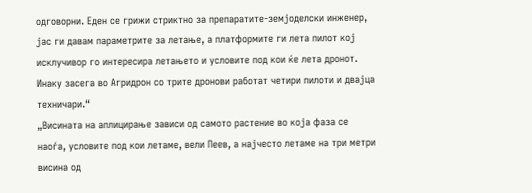одговорни. Еден се грижи стриктно за препаратите-земјоделски инженер, јас ги давам параметрите за летање, а платформите ги лета пилот кој исклучивор го интересира летањето и условите под кои ќе лета дронот. Инаку засега во Агридрон со трите дронови работат четири пилоти и двајца техничари.“
„Висината на аплицирање зависи од самото растение во која фаза се наоѓа, условите под кои летаме, вели Пеев, а најчесто летаме на три метри висина од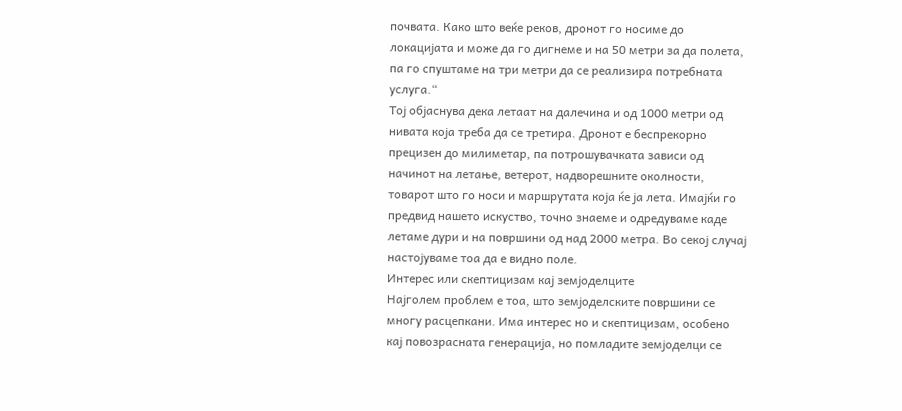почвата. Како што веќе реков, дронот го носиме до локацијата и може да го дигнеме и на 50 метри за да полета, па го спуштаме на три метри да се реализира потребната услуга.“
Тој објаснува дека летаат на далечина и од 1000 метри од нивата која треба да се третира. Дронот е беспрекорно прецизен до милиметар, па потрошувачката зависи од начинот на летање, ветерот, надворешните околности, товарот што го носи и маршрутата која ќе ја лета. Имајќи го предвид нашето искуство, точно знаеме и одредуваме каде летаме дури и на површини од над 2000 метра. Во секој случај настојуваме тоа да е видно поле.
Интерес или скептицизам кај земјоделците
Најголем проблем е тоа, што земјоделските површини се многу расцепкани. Има интерес но и скептицизам, особено кај повозрасната генерација, но помладите земјоделци се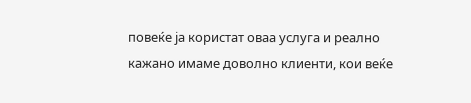повеќе ја користат оваа услуга и реално кажано имаме доволно клиенти, кои веќе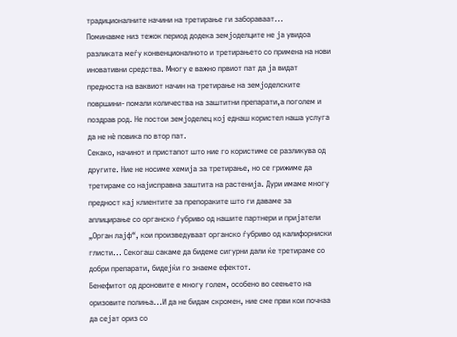традиционалните начини на третирање ги забораваат...
Поминавме низ тежок период додека земјоделците не ја увидоа разликата меѓу конвенционалното и третирањето со примена на нови иновативни средства. Многу е важно првиот пат да ја видат предноста на ваквиот начин на третирање на земјоделските површини- помали количества на заштитни препарати,а поголем и поздрав род. Не постои земјоделец кој еднаш користел наша услуга да не нѐ повика по втор пат.
Секако, начинот и пристапот што ние го користиме се разликува од другите. Ние не носиме хемија за третирање, но се грижиме да третираме со најисправна заштита на растенија. Дури имаме многу предност кај клиентите за препораките што ги даваме за аплицирање со органско ѓубриво од нашите партнери и пријатели „Орган лајф“, кои произведуваат органско ѓубриво од калифорниски глисти... Секогаш сакаме да бидеме сигурни дали ќе третираме со добри препарати, бидејќи го знаеме ефектот.
Бенефитот од дроновите е многу голем, особено во сеењето на оризовите полиња...И да не бидам скромен, ние сме први кои почнаа да сејат ориз со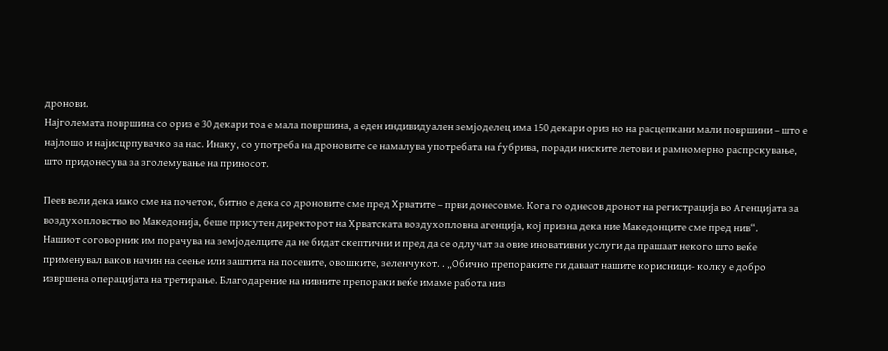дронови.
Најголемата површина со ориз е 30 декари тоа е мала површина, а еден индивидуален земјоделец има 150 декари ориз но на расцепкани мали површини – што е најлошо и најисцрпувачко за нас. Инаку, со употреба на дроновите се намалува употребата на ѓубрива, поради ниските летови и рамномерно распрскување, што придонесува за зголемување на приносот.

Пеев вели дека иако сме на почеток, битно е дека со дроновите сме пред Хрватите – први донесовме. Кога го однесов дронот на регистрација во Агенцијата за воздухопловство во Македонија, беше присутен директорот на Хрватската воздухопловна агенција, кој призна дека ние Македонците сме пред нив“.
Нашиот соговорник им порачува на земјоделците да не бидат скептични и пред да се одлучат за овие иновативни услуги да прашаат некого што веќе применувал ваков начин на сеење или заштита на посевите, овошките, зеленчукот. . „Обично препораките ги даваат нашите корисници- колку е добро извршена операцијата на третирање. Благодарение на нивните препораки веќе имаме работа низ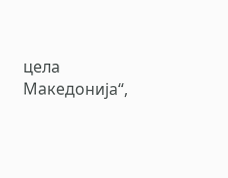цела Македонија“,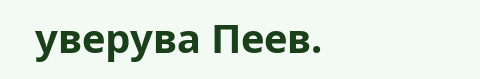уверува Пеев.